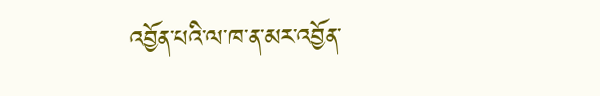འབྱོན་པའི་ལ་ཁ་ན་མར་འབྱོན་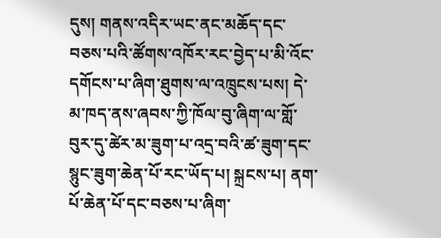དུས། གནས་འདིར་ཡང་ནང་མཆོད་དང་བཅས་པའི་ཚོགས་འཁོར་རང་བྱེད་པ་མི་འོང་དགོངས་པ་ཞིག་ཐུགས་ལ་འཁྲུངས་པས། དེ་མ་ཁད་ནས་ཞབས་ཀྱི་ཁོལ་བུ་ཞིག་ལ་གློ་བུར་དུ་ཚེར་མ་ཟུག་པ་འདྲ་བའི་ཚ་ཟུག་དང་སྙུང་ཟུག་ཆེན་པོ་རང་ཡོད་པ། སྐྲངས་པ། ནག་པོ་ཆེན་པོ་དང་བཅས་པ་ཞིག་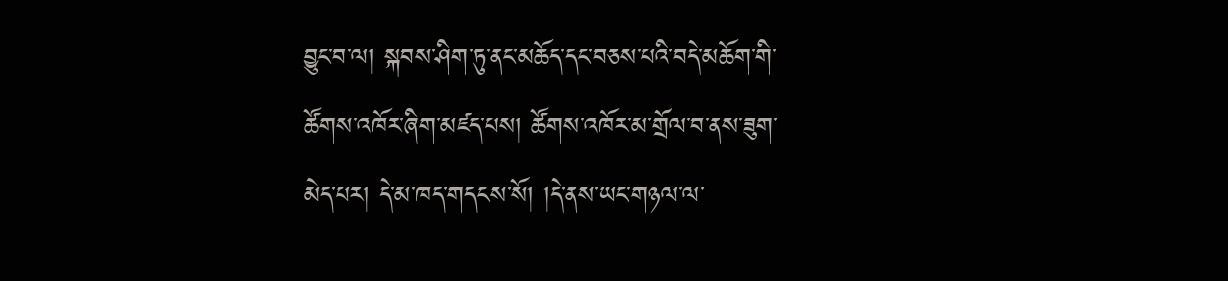བྱུང་བ་ལ། སྐབས་ཤིག་ཏུ་ནང་མཆོད་དང་བཅས་པའི་བདེ་མཆོག་གི་ཚོགས་འཁོར་ཞིག་མཛད་པས། ཚོགས་འཁོར་མ་གྲོལ་བ་ནས་ཟུག་མེད་པར། དེ་མ་ཁད་གདངས་སོ། །དེ་ནས་ཡང་གཉལ་ལ་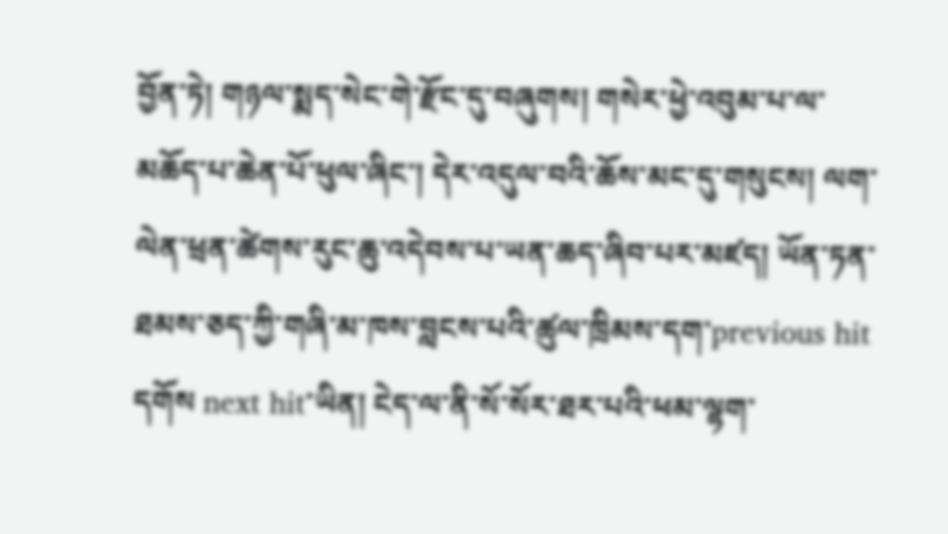བྱོན་ཏེ། གཉལ་སྨད་སེང་གེ་རྫོང་དུ་བཞུགས། གསེར་ཕྱེ་འབུམ་པ་ལ་མཆོད་པ་ཆེན་པོ་ཕུལ་ཞིང་། དེར་འདུལ་བའི་ཆོས་མང་དུ་གསུངས། ལག་ལེན་ཕྲན་ཚེགས་རུང་ཆུ་འདེབས་པ་ཡན་ཆད་ཞིབ་པར་མཛད། ཡོན་ཏན་ཐམས་ཅད་ཀྱི་གཞི་མ་ཁས་བླངས་པའི་ཚུལ་ཁྲིམས་དག་previous hit དགོས next hit་ཡིན། ངེད་ལ་ནི་སོ་སོར་ཐར་པའི་ཕམ་ལྷག་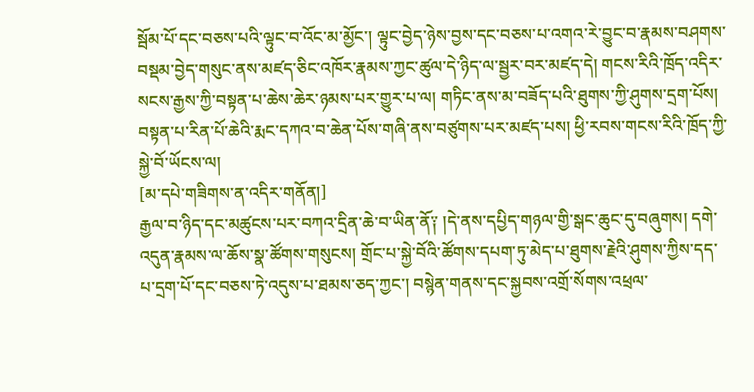སྦོམ་པོ་དང་བཅས་པའི་ལྟུང་བ་འོང་མ་མྱོང་། ལྟུང་བྱེད་ཉེས་བྱས་དང་བཅས་པ་འགའ་རེ་བྱུང་བ་རྣམས་བཤགས་བསྡམ་བྱེད་གསུང་ནས་མཛད་ཅིང་འཁོར་རྣམས་ཀྱང་ཚུལ་དེ་ཉིད་ལ་སྦྱར་བར་མཛད་དེ། གངས་རིའི་ཁྲོད་འདིར་སངས་རྒྱས་ཀྱི་བསྟན་པ་ཆེས་ཆེར་ཉམས་པར་གྱུར་པ་ལ། གཏིང་ནས་མ་བཟོད་པའི་ཐུགས་ཀྱི་ཤུགས་དྲག་པོས། བསྟན་པ་རིན་པོ་ཆེའི་རྨང་དཀའ་བ་ཆེན་པོས་གཞི་ནས་བཙུགས་པར་མཛད་པས། ཕྱི་རབས་གངས་རིའི་ཁྲོད་ཀྱི་སྐྱེ་བོ་ཡོངས་ལ།
[མ་དཔེ་གཟིགས་ན་འདིར་གནོན།]
རྒྱལ་བ་ཉིད་དང་མཚུངས་པར་བཀའ་དྲིན་ཆེ་བ་ཡིན་ནོ༑ །དེ་ནས་དཔྱིད་གཉལ་གྱི་སྒང་ཆུང་དུ་བཞུགས། དགེ་འདུན་རྣམས་ལ་ཆོས་སྣ་ཚོགས་གསུངས། གྲོང་པ་སྐྱེ་བོའི་ཚོགས་དཔག་ཏུ་མེད་པ་ཐུགས་རྗེའི་ཤུགས་ཀྱིས་དད་པ་དྲག་པོ་དང་བཅས་ཏེ་འདུས་པ་ཐམས་ཅད་ཀྱང་། བསྙེན་གནས་དང་སྐྱབས་འགྲོ་སོགས་འཕྲལ་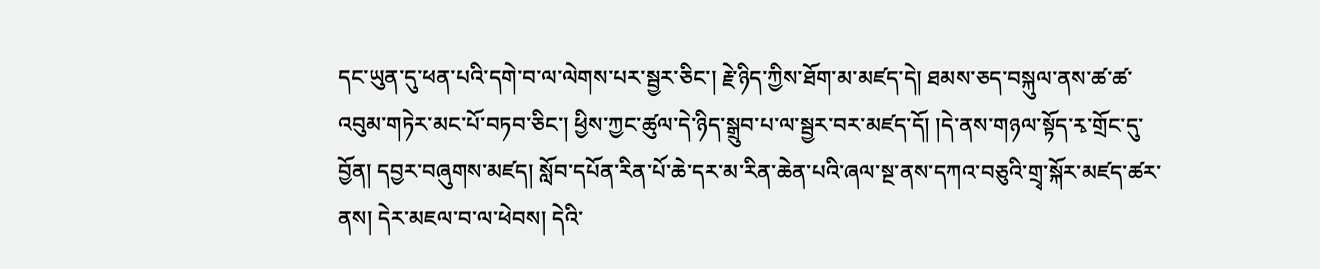དང་ཡུན་དུ་ཕན་པའི་དགེ་བ་ལ་ལེགས་པར་སྦྱར་ཅིང་། རྗེ་ཉིད་ཀྱིས་ཐོག་མ་མཛད་དེ། ཐམས་ཅད་བསྐུལ་ནས་ཚ་ཚ་འབུམ་གཏེར་མང་པོ་བཏབ་ཅིང་། ཕྱིས་ཀྱང་ཚུལ་དེ་ཉིད་སྒྲུབ་པ་ལ་སྦྱར་བར་མཛད་དོ། །དེ་ནས་གཉལ་སྟོད་རྭ་གྲོང་དུ་བྱོན། དབྱར་བཞུགས་མཛད། སློབ་དཔོན་རིན་པོ་ཆེ་དར་མ་རིན་ཆེན་པའི་ཞལ་སྔ་ནས་དཀའ་བཅུའི་གྲྭ་སྐོར་མཛད་ཚར་ནས། དེར་མཇལ་བ་ལ་ཕེབས། དེའི་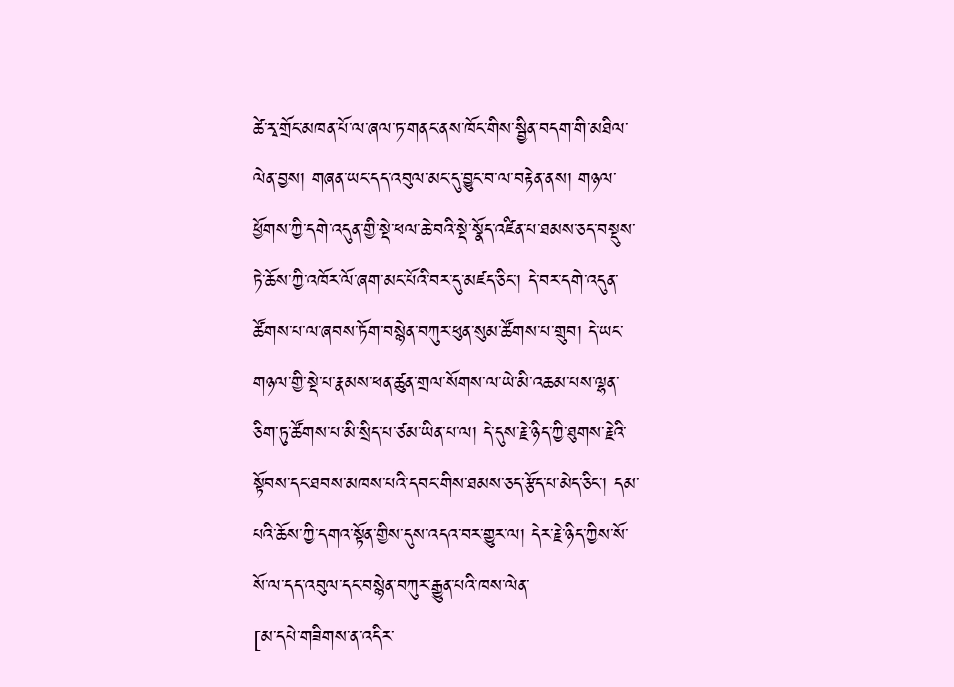ཚེ་རྭ་གྲོང་མཁན་པོ་ལ་ཞལ་ཏ་གནང་ནས་ཁོང་གིས་སྦྱིན་བདག་གི་མཐིལ་ལེན་བྱས། གཞན་ཡང་དད་འབུལ་མང་དུ་བྱུང་བ་ལ་བརྟེན་ནས། གཉལ་ཕྱོགས་ཀྱི་དགེ་འདུན་གྱི་སྡེ་ཕལ་ཆེ་བའི་སྡེ་སྣོད་འཛིན་པ་ཐམས་ཅད་བསྡུས་ཏེ་ཆོས་ཀྱི་འཁོར་ལོ་ཞག་མང་པོའི་བར་དུ་མཛད་ཅིང་། དེ་བར་དགེ་འདུན་ཚོགས་པ་ལ་ཞབས་ཏོག་བསྙེན་བཀུར་ཕུན་སུམ་ཚོགས་པ་གྲུབ། དེ་ཡང་གཉལ་གྱི་སྡེ་པ་རྣམས་ཕན་ཚུན་གྲལ་སོགས་ལ་ཡེ་མི་འཆམ་པས་ལྷན་ཅིག་ཏུ་ཚོགས་པ་མི་སྲིད་པ་ཙམ་ཡིན་པ་ལ། དེ་དུས་རྗེ་ཉིད་ཀྱི་ཐུགས་རྗེའི་སྟོབས་དང་ཐབས་མཁས་པའི་དབང་གིས་ཐམས་ཅད་རྩོད་པ་མེད་ཅིང་། དམ་པའི་ཆོས་ཀྱི་དགའ་སྟོན་གྱིས་དུས་འདའ་བར་གྱུར་ལ། དེར་རྗེ་ཉིད་ཀྱིས་སོ་སོ་ལ་དད་འབུལ་དང་བསྙེན་བཀུར་རྒྱུན་པའི་ཁས་ལེན་
[མ་དཔེ་གཟིགས་ན་འདིར་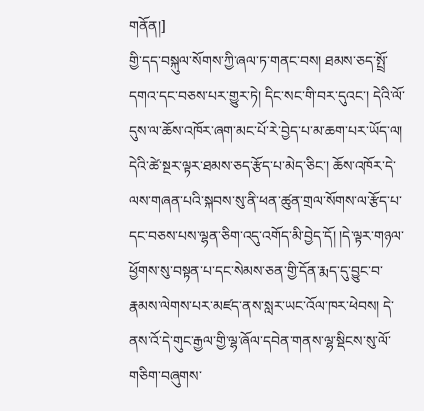གནོན།]
གྱི་དད་བསྐུལ་སོགས་ཀྱི་ཞལ་ཏ་གནང་བས། ཐམས་ཅད་སྤྲོ་དགའ་དང་བཅས་པར་གྱུར་ཏེ། དིང་སང་གི་བར་དུའང་། དེའི་ལོ་དུས་ལ་ཆོས་འཁོར་ཞག་མང་པོ་རེ་བྱེད་པ་མ་ཆག་པར་ཡོད་ལ། དེའི་ཚེ་སྔར་ལྟར་ཐམས་ཅད་རྩོད་པ་མེད་ཅིང་། ཆོས་འཁོར་དེ་ལས་གཞན་པའི་སྐབས་སུ་ནི་ཕན་ཚུན་གྲལ་སོགས་ལ་རྩོད་པ་དང་བཅས་པས་ལྷན་ཅིག་འདུ་འགོད་མི་བྱེད་དོ། །དེ་ལྟར་གཉལ་ཕྱོགས་སུ་བསྟན་པ་དང་སེམས་ཅན་གྱི་དོན་རྨད་དུ་བྱུང་བ་རྣམས་ལེགས་པར་མཛད་ནས་སླར་ཡང་འོལ་ཁར་ཕེབས། དེ་ནས་འོ་དེ་གུང་རྒྱལ་གྱི་ལྷ་ཞོལ་དབེན་གནས་ལྷ་སྡིངས་སུ་ལོ་གཅིག་བཞུགས་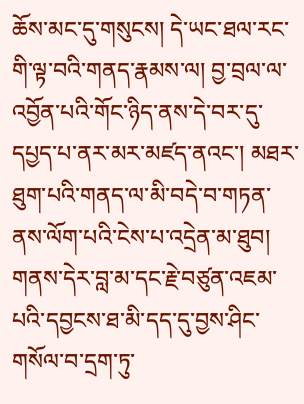ཆོས་མང་དུ་གསུངས། དེ་ཡང་ཐལ་རང་གི་ལྟ་བའི་གནད་རྣམས་ལ། བྱ་བྲལ་ལ་འབྱོན་པའི་གོང་ཉིད་ནས་དེ་བར་དུ་དཔྱད་པ་ནར་མར་མཛད་ནའང་། མཐར་ཐུག་པའི་གནད་ལ་མི་བདེ་བ་གཏན་ནས་ལོག་པའི་ངེས་པ་འདྲེན་མ་ཐུབ། གནས་དེར་བླ་མ་དང་རྗེ་བཙུན་འཇམ་པའི་དབྱངས་ཐ་མི་དད་དུ་བྱས་ཤིང་གསོལ་བ་དྲག་ཏུ་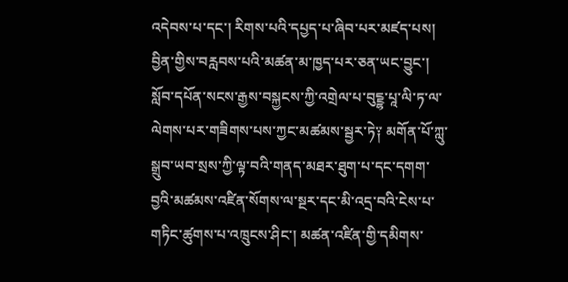འདེབས་པ་དང་། རིགས་པའི་དཔྱད་པ་ཞིབ་པར་མཛད་པས། བྱིན་གྱིས་བརླབས་པའི་མཚན་མ་ཁྱད་པར་ཅན་ཡང་བྱུང་། སློབ་དཔོན་སངས་རྒྱས་བསྐྱངས་ཀྱི་འགྲེལ་པ་བུངྔྷ་པཱ་ལི་ཏ་ལ་ལེགས་པར་གཟིགས་པས་ཀྱང་མཚམས་སྦྱར་ཏེ༑ མགོན་པོ་ཀླུ་སྒྲུབ་ཡབ་སྲས་ཀྱི་ལྟ་བའི་གནད་མཐར་ཐུག་པ་དང་དགག་བྱའི་མཚམས་འཛིན་སོགས་ལ་སྔར་དང་མི་འདྲ་བའི་ངེས་པ་གཏིང་ཚུགས་པ་འཁྲུངས་ཤིང་། མཚན་འཛིན་གྱི་དམིགས་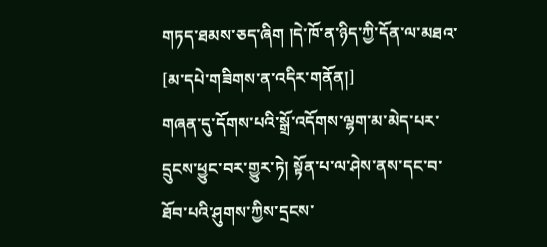གཏད་ཐམས་ཅད་ཞིག །དེ་ཁོ་ན་ཉིད་ཀྱི་དོན་ལ་མཐའ་
[མ་དཔེ་གཟིགས་ན་འདིར་གནོན།]
གཞན་དུ་དོགས་པའི་སྒྲོ་འདོགས་ལྷག་མ་མེད་པར་དྲུངས་ཕྱུང་བར་གྱུར་ཏེ། སྟོན་པ་ལ་ཤེས་ནས་དང་བ་ཐོབ་པའི་ཤུགས་ཀྱིས་དྲངས་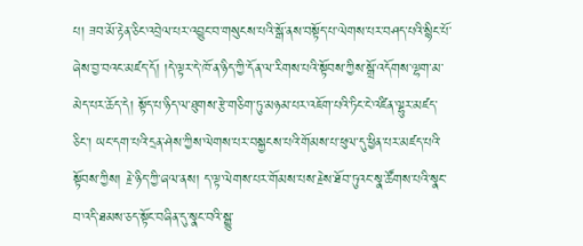པ། ཟབ་མོ་རྟེན་ཅིང་འབྲེལ་པར་འབྱུང་བ་གསུངས་པའི་སྒོ་ནས་བསྟོད་པ་ལེགས་པར་བཤད་པའི་སྙིང་པོ་ཞེས་བྱ་བའང་མཛད་དོ། །དེ་ལྟར་དེ་ཁོ་ན་ཉིད་ཀྱི་དོན་ལ་རིགས་པའི་སྟོབས་ཀྱིས་སྒྲོ་འདོགས་ལྷག་མ་མེད་པར་ཆོད་དེ། སྟོད་པ་ཉིད་ལ་ཐུགས་རྩེ་གཅིག་ཏུ་མཉམ་པར་འཇོག་པའི་ཏིང་ངེ་འཛིན་ལྷུར་མཛད་ཅིང་། ཡང་དག་པའི་དྲན་ཤེས་ཀྱིས་ལེགས་པར་བསྐྱངས་པའི་གོམས་པ་ཕུལ་དུ་ཕྱིན་པར་མཛད་པའི་སྟོབས་ཀྱིས། རྗེ་ཉིད་ཀྱི་ཞལ་ནས། ད་ལྟ་ལེགས་པར་གོམས་པས་རྗེས་ཐོབ་ཏུའང་སྣ་ཚོགས་པའི་སྣང་བ་འདི་ཐམས་ཅད་སྟོང་བཞིན་དུ་སྣང་བའི་སྒྱུ་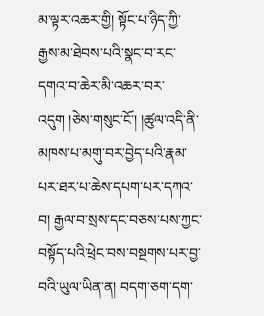མ་ལྟར་འཆར་གྱི། སྟོང་པ་ཉིད་ཀྱི་རྒྱས་མ་ཐེབས་པའི་སྣང་བ་རང་དགའ་བ་ཆེར་མི་འཆར་བར་འདུག །ཅེས་གསུང་ངོ་། །ཚུལ་འདི་ནི་མཁས་པ་མགུ་བར་བྱེད་པའི་རྣམ་པར་ཐར་པ་ཆེས་དཔག་པར་དཀའ་བ། རྒྱལ་བ་སྲས་དང་བཅས་པས་ཀྱང་བསྟོད་པའི་ཕྲེང་བས་བསྔགས་པར་བྱ་བའི་ཡུལ་ཡིན་ན། བདག་ཅག་དག་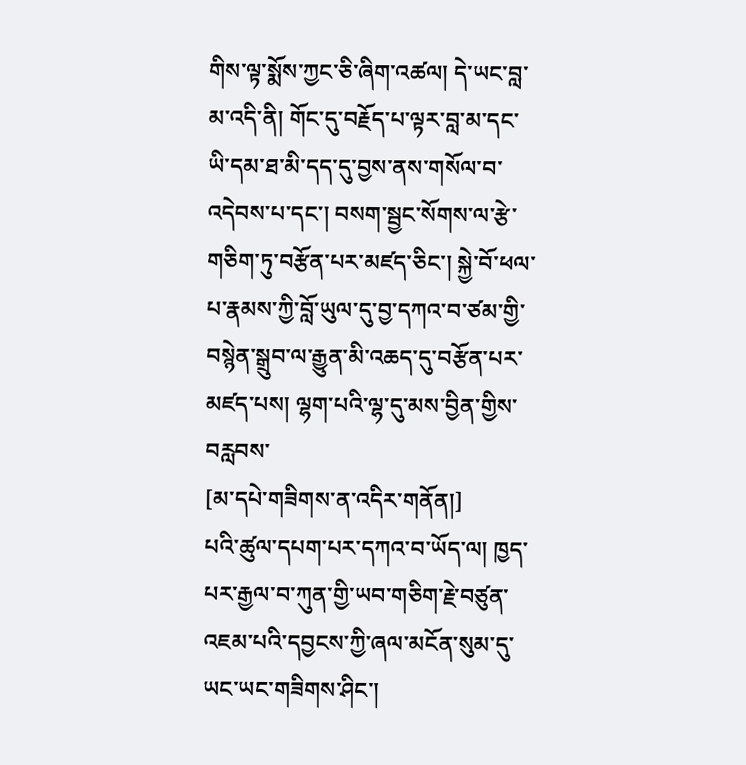གིས་ལྟ་སྨོས་ཀྱང་ཅི་ཞིག་འཚལ། དེ་ཡང་བླ་མ་འདི་ནི། གོང་དུ་བརྗོད་པ་ལྟར་བླ་མ་དང་ཡི་དམ་ཐ་མི་དད་དུ་བྱས་ནས་གསོལ་བ་འདེབས་པ་དང་། བསག་སྦྱང་སོགས་ལ་རྩེ་གཅིག་ཏུ་བརྩོན་པར་མཛད་ཅིང་། སྐྱེ་བོ་ཕལ་པ་རྣམས་ཀྱི་བློ་ཡུལ་དུ་བྱ་དཀའ་བ་ཙམ་གྱི་བསྙེན་སྒྲུབ་ལ་རྒྱུན་མི་འཆད་དུ་བརྩོན་པར་མཛད་པས། ལྷག་པའི་ལྷ་དུ་མས་བྱིན་གྱིས་བརླབས་
[མ་དཔེ་གཟིགས་ན་འདིར་གནོན།]
པའི་ཚུལ་དཔག་པར་དཀའ་བ་ཡོད་ལ། ཁྱད་པར་རྒྱལ་བ་ཀུན་གྱི་ཡབ་གཅིག་རྗེ་བཙུན་འཇམ་པའི་དབྱངས་ཀྱི་ཞལ་མངོན་སུམ་དུ་ཡང་ཡང་གཟིགས་ཤིང་།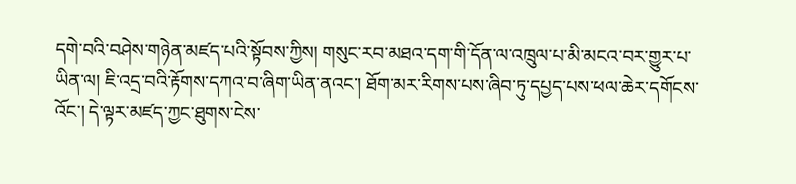དགེ་བའི་བཤེས་གཉེན་མཛད་པའི་སྟོབས་ཀྱིས། གསུང་རབ་མཐའ་དག་གི་དོན་ལ་འཁྲུལ་པ་མི་མངའ་བར་གྱུར་པ་ཡིན་ལ། ཇི་འདྲ་བའི་རྟོགས་དཀའ་བ་ཞིག་ཡིན་ནའང་། ཐོག་མར་རིགས་པས་ཞིབ་ཏུ་དཔྱད་པས་ཕལ་ཆེར་དགོངས་འོང་། དེ་ལྟར་མཛད་ཀྱང་ཐུགས་ངེས་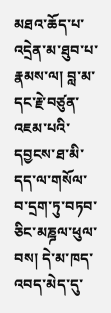མཐའ་ཆོད་པ་འདྲེན་མ་ཐུབ་པ་རྣམས་ལ། བླ་མ་དང་རྗེ་བཙུན་འཇམ་པའི་དབྱངས་ཐ་མི་དད་ལ་གསོལ་བ་དྲག་ཏུ་བཏབ་ཅིང་མཎྜལ་ཕུལ་བས། དེ་མ་ཁད་འབད་མེད་དུ་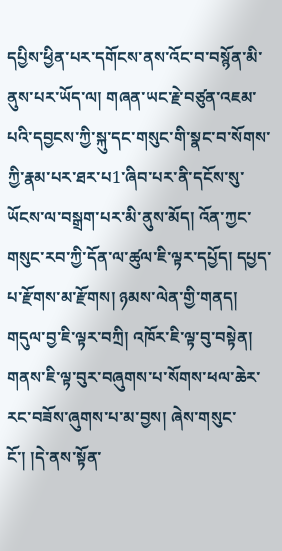དཔྱིས་ཕྱིན་པར་དགོངས་ནས་འོང་བ་བསྙོན་མི་ནུས་པར་ཡོད་ལ། གཞན་ཡང་རྗེ་བཙུན་འཇམ་པའི་དབྱངས་ཀྱི་སྐུ་དང་གསུང་གི་སྣང་བ་སོགས་ཀྱི་རྣམ་པར་ཐར་པ1་ཞིབ་པར་ནི་དངོས་སུ་ཡོངས་ལ་བསྒྲག་པར་མི་ནུས་མོད། འོན་ཀྱང་གསུང་རབ་ཀྱི་དོན་ལ་ཚུལ་ཇི་ལྟར་དཔྱོད། དཔྱད་པ་རྫོགས་མ་རྫོགས། ཉམས་ལེན་གྱི་གནད། གདུལ་བྱ་ཇི་ལྟར་བཀྲི། འཁོར་ཇི་ལྟ་བུ་བསྟེན། གནས་ཇི་ལྟ་བུར་བཞུགས་པ་སོགས་ཕལ་ཆེར་རང་བཟོས་ཞུགས་པ་མ་བྱས། ཞེས་གསུང་ངོ་། །དེ་ནས་སྟོན་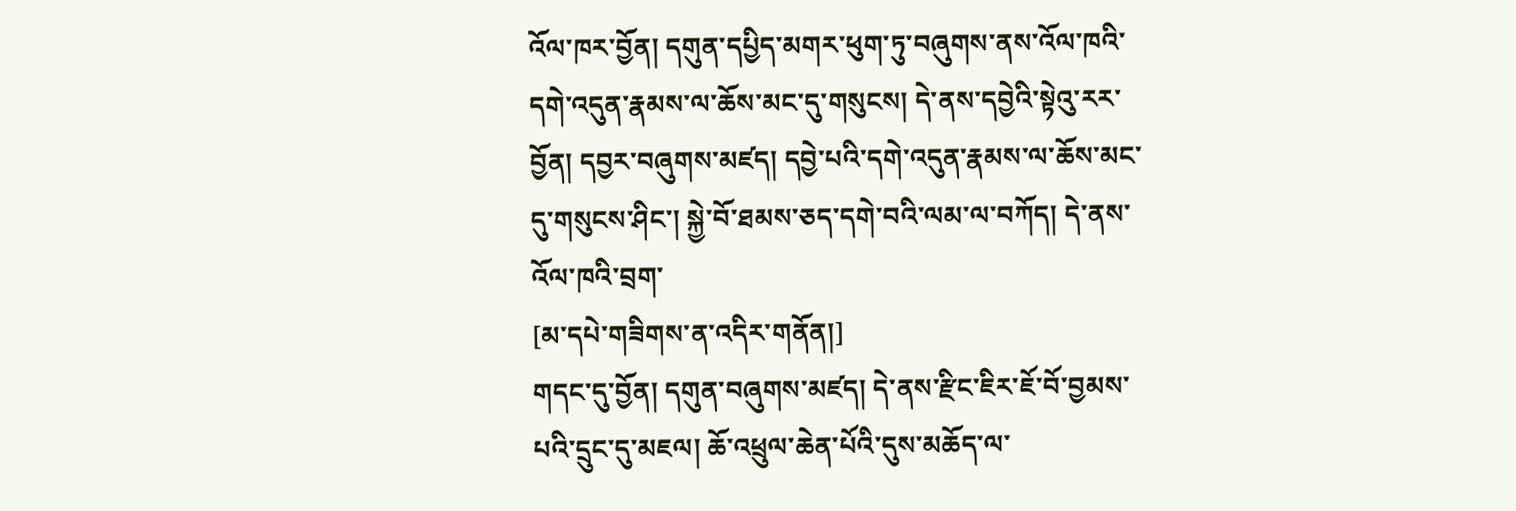འོལ་ཁར་བྱོན། དགུན་དཔྱིད་མགར་ཕུག་ཏུ་བཞུགས་ནས་འོལ་ཁའི་དགེ་འདུན་རྣམས་ལ་ཆོས་མང་དུ་གསུངས། དེ་ནས་དབྱེའི་སྟེའུ་རར་བྱོན། དབྱར་བཞུགས་མཛད། དབྱེ་པའི་དགེ་འདུན་རྣམས་ལ་ཆོས་མང་དུ་གསུངས་ཤིང་། སྐྱེ་བོ་ཐམས་ཅད་དགེ་བའི་ལམ་ལ་བཀོད། དེ་ནས་འོལ་ཁའི་བྲག་
[མ་དཔེ་གཟིགས་ན་འདིར་གནོན།]
གདང་དུ་བྱོན། དགུན་བཞུགས་མཛད། དེ་ནས་རྫིང་ཇིར་ཇོ་བོ་བྱམས་པའི་དྲུང་དུ་མཇལ། ཆོ་འཕྲུལ་ཆེན་པོའི་དུས་མཆོད་ལ་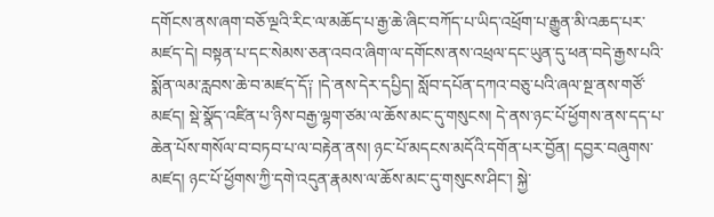དགོངས་ནས་ཞག་བཅོ་ལྔའི་རིང་ལ་མཆོད་པ་རྒྱ་ཆེ་ཞིང་བཀོད་པ་ཡིད་འཕྲོག་པ་རྒྱུན་མི་འཆད་པར་མཛད་དེ། བསྟན་པ་དང་སེམས་ཅན་འབའ་ཞིག་ལ་དགོངས་ནས་འཕྲལ་དང་ཡུན་དུ་ཕན་བདེ་རྒྱས་པའི་སྨོན་ལམ་རླབས་ཆེ་བ་མཛད་དོ༑ །དེ་ནས་དེར་དཔྱིད། སློབ་དཔོན་དཀའ་བཅུ་པའི་ཞལ་སྔ་ནས་གཙོ་མཛད། སྡེ་སྣོད་འཛིན་པ་ཉིས་བརྒྱ་ལྷག་ཙམ་ལ་ཆོས་མང་དུ་གསུངས། དེ་ནས་ཉང་པོ་ཕྱོགས་ནས་དད་པ་ཆེན་པོས་གསོལ་བ་བཏབ་པ་ལ་བརྟེན་ནས། ཉང་པོ་མདངས་མདོའི་དགོན་པར་བྱོན། དབྱར་བཞུགས་མཛད། ཉང་པོ་ཕྱོགས་ཀྱི་དགེ་འདུན་རྣམས་ལ་ཆོས་མང་དུ་གསུངས་ཤིང་། སྐྱེ་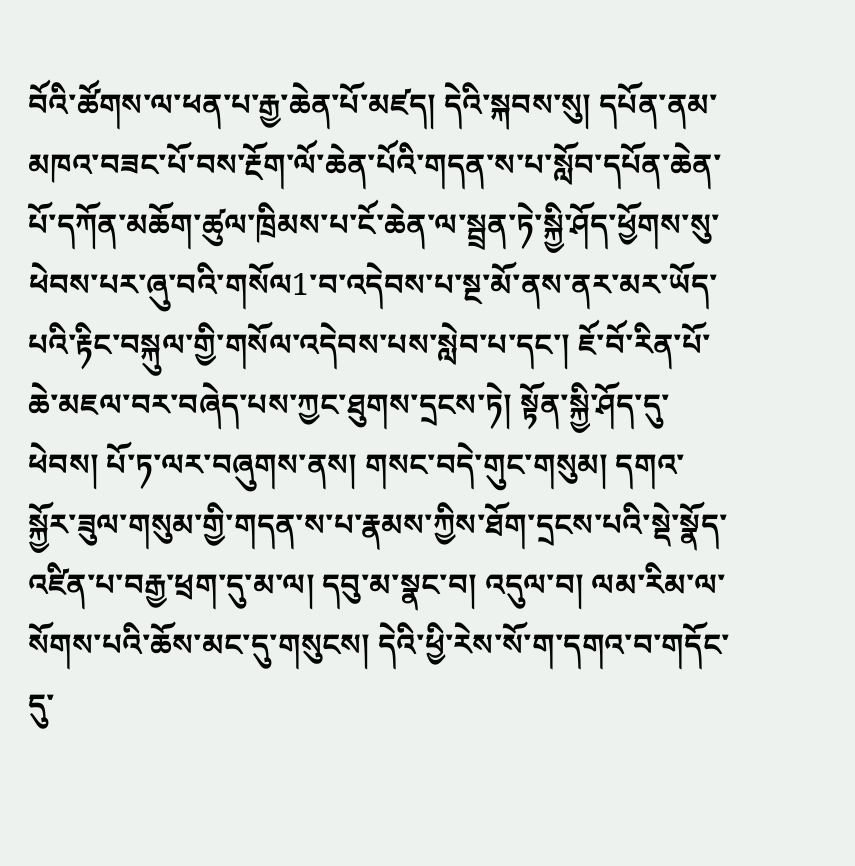བོའི་ཚོགས་ལ་ཕན་པ་རྒྱ་ཆེན་པོ་མཛད། དེའི་སྐབས་སུ། དཔོན་ནམ་མཁའ་བཟང་པོ་བས་རྔོག་ལོ་ཆེན་པོའི་གདན་ས་པ་སློབ་དཔོན་ཆེན་པོ་དཀོན་མཆོག་ཚུལ་ཁྲིམས་པ་ངོ་ཆེན་ལ་སྦྲན་ཏེ་སྐྱི་ཤོད་ཕྱོགས་སུ་ཕེབས་པར་ཞུ་བའི་གསོལ1་བ་འདེབས་པ་སྔ་མོ་ནས་ནར་མར་ཡོད་པའི་རྟིང་བསྐུལ་གྱི་གསོལ་འདེབས་པས་སླེབ་པ་དང་། ཇོ་བོ་རིན་པོ་ཆེ་མཇལ་བར་བཞེད་པས་ཀྱང་ཐུགས་དྲངས་ཏེ། སྟོན་སྐྱི་ཤོད་དུ་ཕེབས། པོ་ཏ་ལར་བཞུགས་ནས། གསང་བདེ་གུང་གསུམ། དགའ་སྐྱོར་ཟུལ་གསུམ་གྱི་གདན་ས་པ་རྣམས་ཀྱིས་ཐོག་དྲངས་པའི་སྡེ་སྣོད་འཛིན་པ་བརྒྱ་ཕྲག་དུ་མ་ལ། དབུ་མ་སྣང་བ། འདུལ་བ། ལམ་རིམ་ལ་སོགས་པའི་ཆོས་མང་དུ་གསུངས། དེའི་ཕྱི་རེས་སོ་ག་དགའ་བ་གདོང་དུ་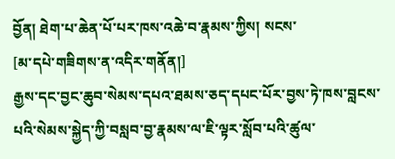བྱོན། ཐེག་པ་ཆེན་པོ་པར་ཁས་འཆེ་བ་རྣམས་ཀྱིས། སངས་
[མ་དཔེ་གཟིགས་ན་འདིར་གནོན།]
རྒྱས་དང་བྱང་ཆུབ་སེམས་དཔའ་ཐམས་ཅད་དཔང་པོར་བྱས་ཏེ་ཁས་བླངས་པའི་སེམས་སྐྱེད་ཀྱི་བསླབ་བྱ་རྣམས་ལ་ཇི་ལྟར་སློབ་པའི་ཚུལ་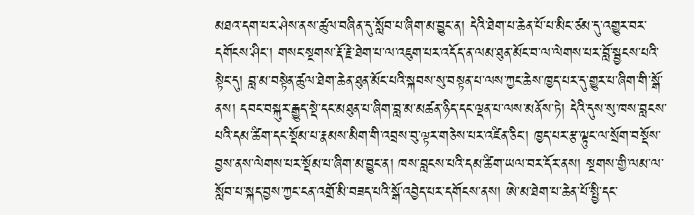མཐའ་དག་པར་ཤེས་ནས་ཚུལ་བཞིན་དུ་སློབ་པ་ཞིག་མ་བྱུང་ན། དེའི་ཐེག་པ་ཆེན་པོ་པ་མིང་ཙམ་དུ་འགྱུར་བར་དགོངས་ཤིང་། གསང་སྔགས་རྡོ་རྗེ་ཐེག་པ་ལ་འཇུག་པར་འདོད་ན་ལམ་ཐུན་མོང་བ་ལ་ལེགས་པར་བློ་སྦྱངས་པའི་སྟེང་དུ། བླ་མ་བསྟེན་ཚུལ་ཐེག་ཆེན་ཐུན་མོང་པའི་སྐབས་སུ་བསྟན་པ་ལས་ཀྱང་ཆེས་ཁྱད་པར་དུ་གྱུར་པ་ཞིག་གི་སྒོ་ནས། དབང་བསྐུར་རྒྱུད་སྡེ་དང་མཐུན་པ་ཞིག་བླ་མ་མཚན་ཉིད་དང་ལྡན་པ་ལས་མནོས་ཏེ། དེའི་དུས་སུ་ཁས་བླངས་པའི་དམ་ཚིག་དང་སྡོམ་པ་རྣམས་མིག་གི་འབྲས་བུ་ལྟར་གཅེས་པར་འཛིན་ཅིང་། ཁྱད་པར་རྩ་ལྟུང་ལ་སྲོག་བསྡོས་བྱས་ནས་ལེགས་པར་སྡོམ་པ་ཞིག་མ་བྱུང་ན། ཁས་བླངས་པའི་དམ་ཚིག་ཡལ་བར་དོར་ནས། སྔགས་གྱི་ལམ་ལ་སློབ་པ་སྐད་བྱས་ཀྱང་ངན་འགྲོ་མི་བཟད་པའི་སྒོ་འབྱེད་པར་དགོངས་ནས། ཨེ་མ་ཐེག་པ་ཆེན་པོ་སྤྱི་དང་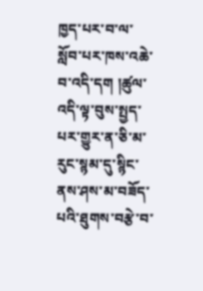ཁྱད་པར་བ་ལ་སློབ་པར་ཁས་འཆེ་བ་འདི་དག །ཚུལ་འདི་ལྟ་བུས་སྤྱད་པར་གྱུར་ན་ཅི་མ་རུང་སྙམ་དུ་སྙིང་ནས་ཤས་མ་བཟོད་པའི་ཐུགས་བརྩེ་བ་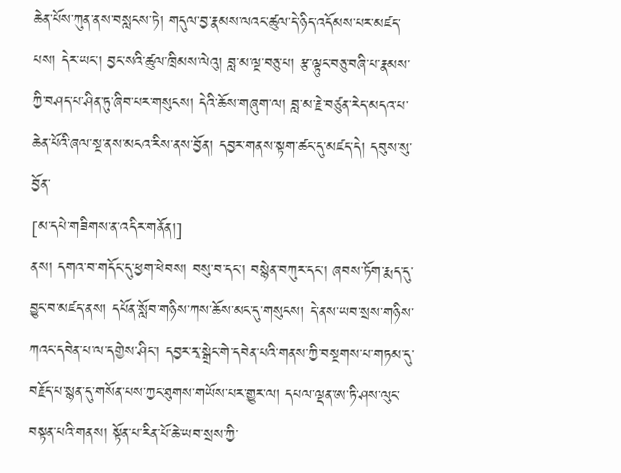ཆེན་པོས་ཀུན་ནས་བསླངས་ཏེ། གདུལ་བྱ་རྣམས་ལའང་ཚུལ་དེ་ཉིད་འདོམས་པར་མཛད་པས། དེར་ཡང་། བྱང་སའི་ཚུལ་ཁྲིམས་ལེའུ། བླ་མ་ལྔ་བཅུ་པ། རྩ་ལྟུང་བཅུ་བཞི་པ་རྣམས་ཀྱི་བཤད་པ་ཤིན་ཏུ་ཞིབ་པར་གསུངས། དེའི་ཆོས་གཞུག་ལ། བླ་མ་རྗེ་བཙུན་རེད་མདའ་པ་ཆེན་པོའི་ཞལ་སྔ་ནས་མངའ་རིས་ནས་བྱོན། དབྱར་གནས་སྟག་ཚང་དུ་མཛད་དེ། དབུས་སུ་བྱོན་
[མ་དཔེ་གཟིགས་ན་འདིར་གནོན།]
ནས། དགའ་བ་གདོང་དུ་ཕྱག་ཕེབས། བསུ་བ་དང་། བསྙེན་བཀུར་དང་། ཞབས་ཏོག་རྨད་དུ་བྱུང་བ་མཛད་ནས། དཔོན་སློབ་གཉིས་ཀས་ཆོས་མང་དུ་གསུངས། དེ་ནས་ཡབ་སྲས་གཉིས་ཀའང་དབེན་པ་ལ་དགྱེས་ཤིང་། དབྱར་རྭ་སྒྲེང་གེ་དབེན་པའི་གནས་ཀྱི་བསྔགས་པ་གཏམ་དུ་བརྗོད་པ་སྙན་དུ་གསོན་པས་ཀྱང་ཐུགས་གཡོས་པར་གྱུར་ལ། དཔལ་ལྡན་ཨ་ཏི་ཤས་ལུང་བསྟན་པའི་གནས། སྟོན་པ་རིན་པོ་ཆེ་ཡབ་སྲས་ཀྱི་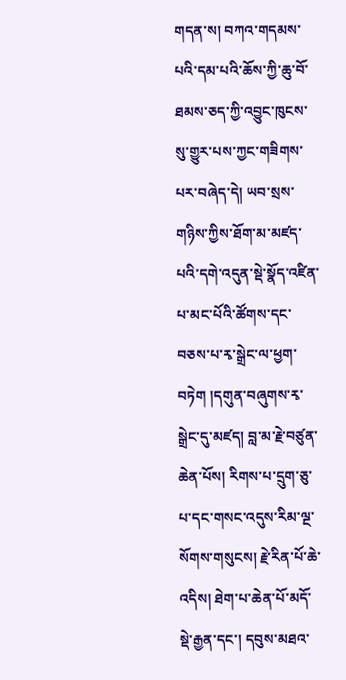གདན་ས། བཀའ་གདམས་པའི་དམ་པའི་ཆོས་ཀྱི་ཆུ་བོ་ཐམས་ཅད་ཀྱི་འབྱུང་ཁུངས་སུ་གྱུར་པས་ཀྱང་གཟིགས་པར་བཞེད་དེ། ཡབ་སྲས་གཉིས་ཀྱིས་ཐོག་མ་མཛད་པའི་དགེ་འདུན་སྡེ་སྣོད་འཛིན་པ་མང་པོའི་ཚོགས་དང་བཅས་པ་རྭ་སྒྲེང་ལ་ཕྱག་བཏེག །དགུན་བཞུགས་རྭ་སྒྲེང་དུ་མཛད། བླ་མ་རྗེ་བཙུན་ཆེན་པོས། རིགས་པ་དྲུག་ཅུ་པ་དང་གསང་འདུས་རིམ་ལྔ་སོགས་གསུངས། རྗེ་རིན་པོ་ཆེ་འདིས། ཐེག་པ་ཆེན་པོ་མདོ་སྡེ་རྒྱན་དང་། དབུས་མཐའ་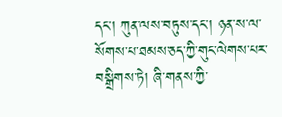དང་། ཀུན་ལས་བཏུས་དང་། ཉན་ས་ལ་སོགས་པ་ཐམས་ཅད་ཀྱི་གུང་ལེགས་པར་བསྒྲིགས་ཏེ། ཞི་གནས་ཀྱི་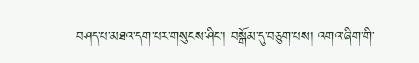བཤད་པ་མཐའ་དག་པར་གསུངས་ཤིང་། བསྒོམ་དུ་བཅུག་པས། འགའ་ཞིག་གི་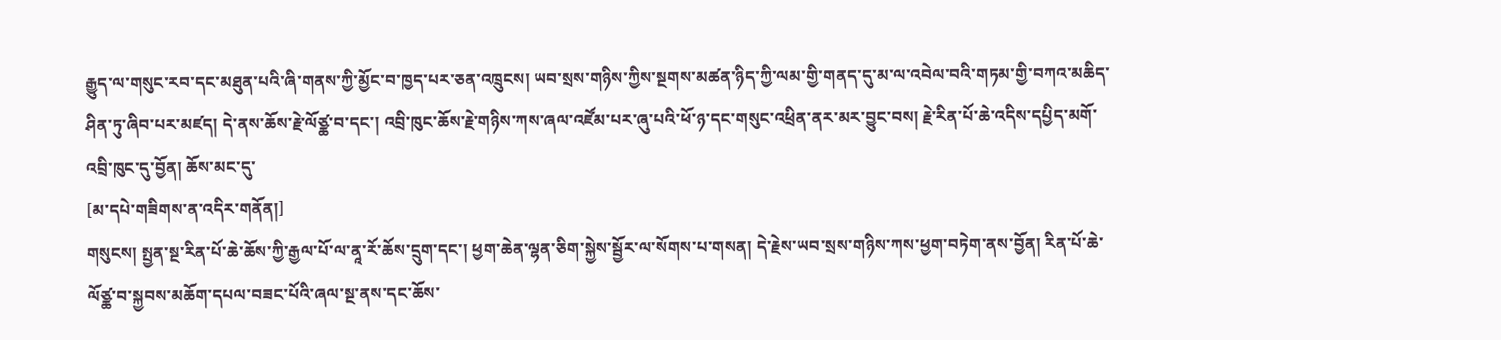རྒྱུད་ལ་གསུང་རབ་དང་མཐུན་པའི་ཞི་གནས་ཀྱི་མྱོང་བ་ཁྱད་པར་ཅན་འཁྲུངས། ཡབ་སྲས་གཉིས་ཀྱིས་སྔགས་མཚན་ཉིད་ཀྱི་ལམ་གྱི་གནད་དུ་མ་ལ་འབེལ་བའི་གཏམ་གྱི་བཀའ་མཆིད་ཤིན་ཏུ་ཞིབ་པར་མཛད། དེ་ནས་ཆོས་རྗེ་ལོཙྪ་བ་དང་། འབྲི་ཁུང་ཆོས་རྗེ་གཉིས་ཀས་ཞལ་འཛོམ་པར་ཞུ་པའི་ཕོ་ཉ་དང་གསུང་འཕྲིན་ནར་མར་བྱུང་བས། རྗེ་རིན་པོ་ཆེ་འདིས་དཔྱིད་མགོ་འབྲི་ཁུང་དུ་བྱོན། ཆོས་མང་དུ་
[མ་དཔེ་གཟིགས་ན་འདིར་གནོན།]
གསུངས། སྤྱན་སྔ་རིན་པོ་ཆེ་ཆོས་ཀྱི་རྒྱལ་པོ་ལ་ནཱ་རོ་ཆོས་དྲུག་དང་། ཕྱག་ཆེན་ལྷན་ཅིག་སྐྱེས་སྦྱོར་ལ་སོགས་པ་གསན། དེ་རྗེས་ཡབ་སྲས་གཉིས་ཀས་ཕྱག་བཏེག་ནས་བྱོན། རིན་པོ་ཆེ་ལོཙྪ་བ་སྐྱབས་མཆོག་དཔལ་བཟང་པོའི་ཞལ་སྔ་ནས་དང་ཆོས་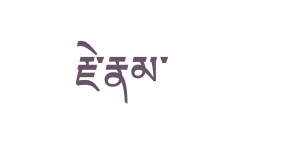རྗེ་རྣམ་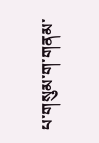པ་གསུམ་ག་གནམ་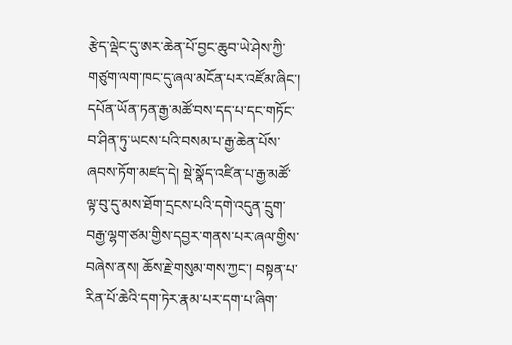རྩེད་ལྡེང་དུ་ཨར་ཆེན་པོ་བྱང་ཆུབ་ཡེ་ཤེས་ཀྱི་གཙུག་ལག་ཁང་དུ་ཞལ་མངོན་པར་འཛོམ་ཞིང་། དཔོན་ཡོན་ཏན་རྒྱ་མཚོ་བས་དད་པ་དང་གཏོང་བ་ཤིན་ཏུ་ཡངས་པའི་བསམ་པ་རྒྱ་ཆེན་པོས་ཞབས་ཏོག་མཛད་དེ། སྡེ་སྣོད་འཛིན་པ་རྒྱ་མཚོ་ལྟ་བུ་དུ་མས་ཐོག་དྲངས་པའི་དགེ་འདུན་དྲུག་བརྒྱ་ལྷག་ཙམ་གྱིས་དབྱར་གནས་པར་ཞལ་གྱིས་བཞེས་ནས། ཆོས་རྗེ་གསུམ་གས་ཀྱང་། བསྟན་པ་རིན་པོ་ཆེའི་དག་ཏེར་རྣམ་པར་དག་པ་ཞིག་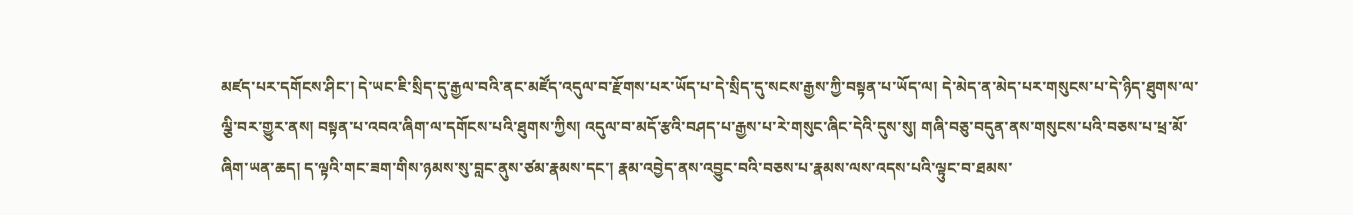མཛད་པར་དགོངས་ཤིང་། དེ་ཡང་ཇི་སྲིད་དུ་རྒྱལ་བའི་ནང་མཛོད་འདུལ་བ་རྫོགས་པར་ཡོད་པ་དེ་སྲིད་དུ་སངས་རྒྱས་ཀྱི་བསྟན་པ་ཡོད་ལ། དེ་མེད་ན་མེད་པར་གསུངས་པ་དེ་ཉིད་ཐུགས་ལ་ལྕི་བར་གྱུར་ནས། བསྟན་པ་འབའ་ཞིག་ལ་དགོངས་པའི་ཐུགས་ཀྱིས། འདུལ་བ་མདོ་རྩའི་བཤད་པ་རྒྱས་པ་རེ་གསུང་ཞིང་དེའི་དུས་སུ། གཞི་བཅུ་བདུན་ནས་གསུངས་པའི་བཅས་པ་ཕྲ་མོ་ཞིག་ཡན་ཆད། ད་ལྟའི་གང་ཟག་གིས་ཉམས་སུ་བླང་ནུས་ཙམ་རྣམས་དང་། རྣམ་འབྱེད་ནས་འབྱུང་བའི་བཅས་པ་རྣམས་ལས་འདས་པའི་ལྟུང་བ་ཐམས་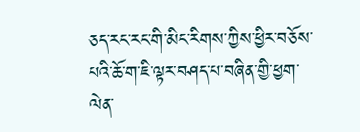ཅད་རང་རང་གི་མིང་རིགས་ཀྱིས་ཕྱིར་བཅོས་པའི་ཆོ་ག་ཇི་ལྟར་བཤད་པ་བཞིན་གྱི་ཕྱག་ལེན་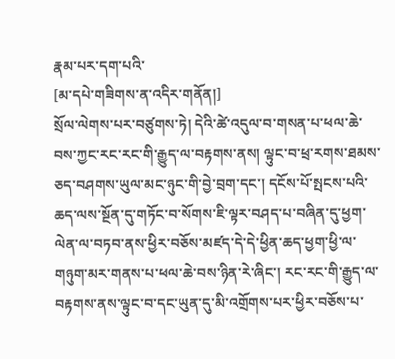རྣམ་པར་དག་པའི་
[མ་དཔེ་གཟིགས་ན་འདིར་གནོན།]
སྲོལ་ལེགས་པར་བཙུགས་ཏེ། དེའི་ཚེ་འདུལ་བ་གསན་པ་ཕལ་ཆེ་བས་ཀྱང་རང་རང་གི་རྒྱུད་ལ་བརྟགས་ནས། ལྟུང་བ་ཕྲ་རགས་ཐམས་ཅད་བཤགས་ཡུལ་མང་ཉུང་གི་བྱེ་བྲག་དང་། དངོས་པོ་སྤངས་པའི་ཆད་ལས་སྔོན་དུ་གཏོང་བ་སོགས་ཇི་ལྟར་བཤད་པ་བཞིན་དུ་ཕྱག་ལེན་ལ་བཏབ་ནས་ཕྱིར་བཅོས་མཛད་དེ་དེ་ཕྱིན་ཆད་ཕྱག་ཕྱི་ལ་གཉུག་མར་གནས་པ་ཕལ་ཆེ་བས་ཉིན་རེ་ཞིང་། རང་རང་གི་རྒྱུད་ལ་བརྟགས་ནས་ལྟུང་བ་དང་ཡུན་དུ་མི་འགྲོགས་པར་ཕྱིར་བཅོས་པ་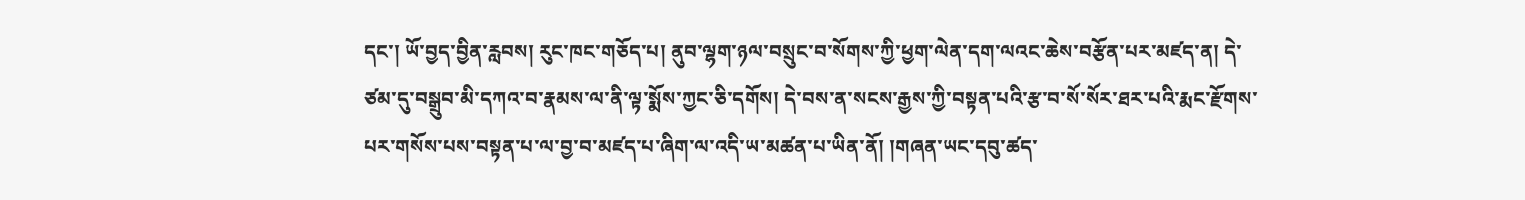དང་། ཡོ་བྱད་བྱིན་རླབས། རུང་ཁང་གཅོད་པ། ནུབ་ལྷག་ཉལ་བསྲུང་བ་སོགས་ཀྱི་ཕྱག་ལེན་དག་ལའང་ཆེས་བརྩོན་པར་མཛད་ན། དེ་ཙམ་དུ་བསྒྲུབ་མི་དཀའ་བ་རྣམས་ལ་ནི་ལྟ་སྨོས་ཀྱང་ཅི་དགོས། དེ་བས་ན་སངས་རྒྱས་ཀྱི་བསྟན་པའི་རྩ་བ་སོ་སོར་ཐར་པའི་རྨང་རྫོགས་པར་གསོས་པས་བསྟན་པ་ལ་བྱ་བ་མཛད་པ་ཞིག་ལ་འདི་ཡ་མཚན་པ་ཡིན་ནོ། །གཞན་ཡང་དབུ་ཚད་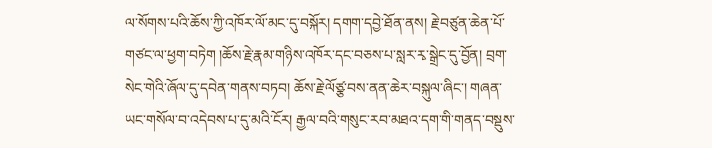ལ་སོགས་པའི་ཆོས་ཀྱི་འཁོར་ལོ་མང་དུ་བསྐོར། དགག་དབྱེ་ཐོན་ནས། རྗེ་བཙུན་ཆེན་པོ་གཙང་ལ་ཕྱག་བཏེག །ཆོས་རྗེ་རྣམ་གཉིས་འཁོར་དང་བཅས་པ་སླར་རྭ་སྒྲེང་དུ་བྱོན། བྲག་སེང་གེའི་ཞོལ་དུ་དབེན་གནས་བཏབ། ཆོས་རྗེ་ལོཙྩ་བས་ནན་ཆེར་བསྐུལ་ཞིང་། གཞན་ཡང་གསོལ་བ་འདེབས་པ་དུ་མའི་ངོར། རྒྱལ་བའི་གསུང་རབ་མཐའ་དག་གི་གནད་བསྡུས་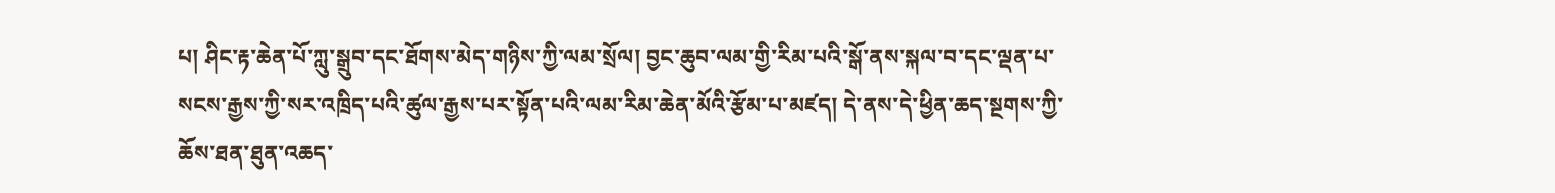པ། ཤིང་རྟ་ཆེན་པོ་ཀླུ་སྒྲུབ་དང་ཐོགས་མེད་གཉིས་ཀྱི་ལམ་སྲོལ། བྱང་ཆུབ་ལམ་གྱི་རིམ་པའི་སྒོ་ནས་སྐལ་བ་དང་ལྡན་པ་སངས་རྒྱས་ཀྱི་སར་འཁྲིད་པའི་ཚུལ་རྒྱས་པར་སྟོན་པའི་ལམ་རིམ་ཆེན་མོའི་རྩོམ་པ་མཛད། དེ་ནས་དེ་ཕྱིན་ཆད་སྔགས་ཀྱི་ཆོས་ཐན་ཐུན་འཆད་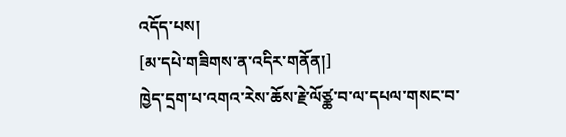འདོད་པས།
[མ་དཔེ་གཟིགས་ན་འདིར་གནོན།]
ཁྱེད་དྲག་པ་འགའ་རེས་ཆོས་རྗེ་ལོཙྪ་བ་ལ་དཔལ་གསང་བ་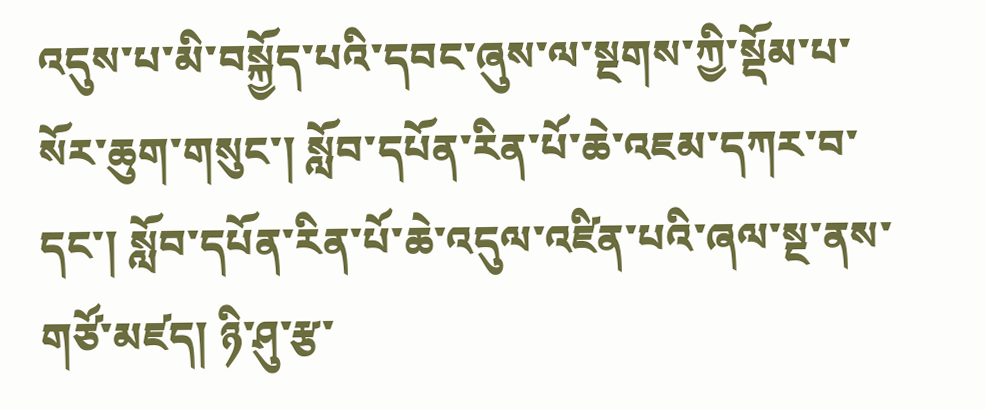འདུས་པ་མི་བསྐྱོད་པའི་དབང་ཞུས་ལ་སྔགས་ཀྱི་སྡོམ་པ་སོར་ཆུག་གསུང་། སློབ་དཔོན་རིན་པོ་ཆེ་འཇམ་དཀར་བ་དང་། སློབ་དཔོན་རིན་པོ་ཆེ་འདུལ་འཛིན་པའི་ཞལ་སྔ་ནས་གཙོ་མཛད། ཉི་ཤུ་རྩ་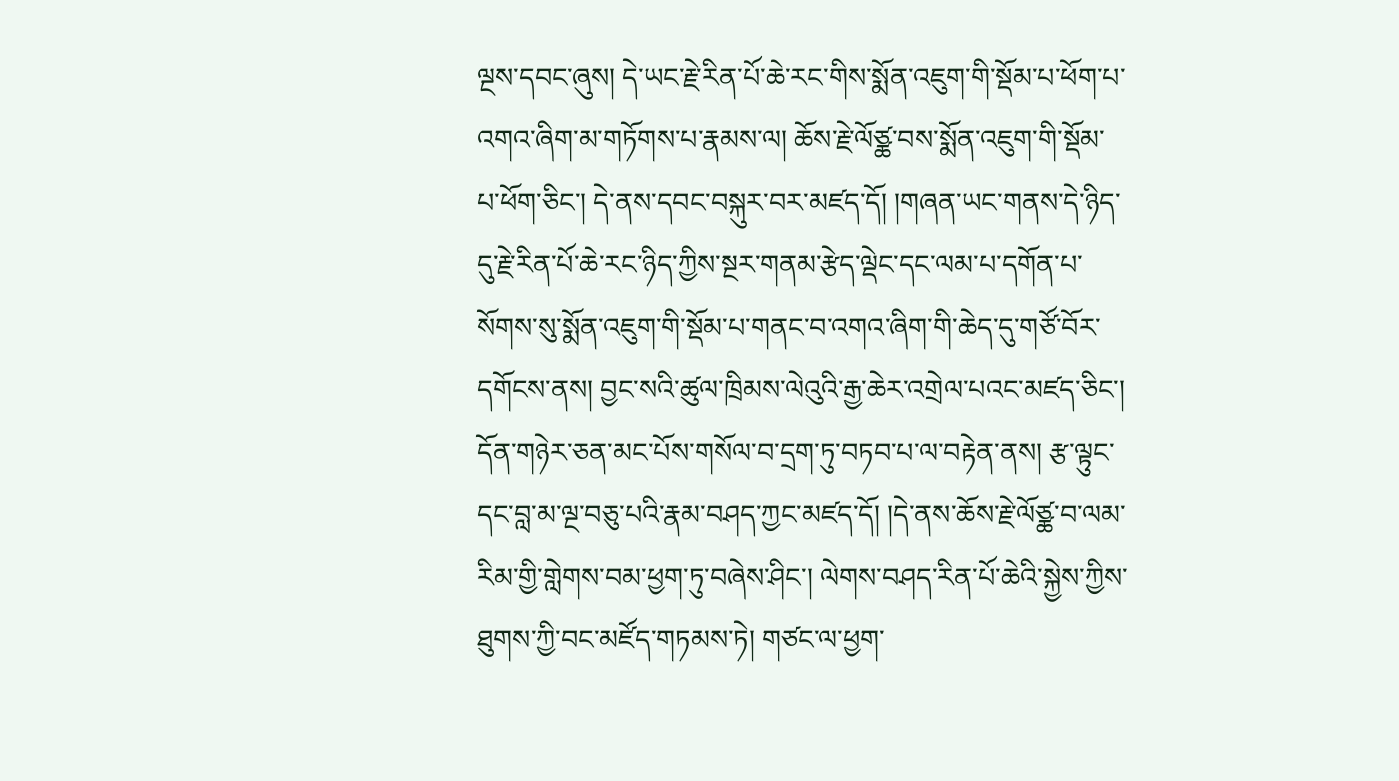ལྔས་དབང་ཞུས། དེ་ཡང་རྗེ་རིན་པོ་ཆེ་རང་གིས་སྨོན་འཇུག་གི་སྡོམ་པ་ཕོག་པ་འགའ་ཞིག་མ་གཏོགས་པ་རྣམས་ལ། ཆོས་རྗེ་ལོཙྪ་བས་སྨོན་འཇུག་གི་སྡོམ་པ་ཕོག་ཅིང་། དེ་ནས་དབང་བསྐུར་བར་མཛད་དོ། །གཞན་ཡང་གནས་དེ་ཉིད་དུ་རྗེ་རིན་པོ་ཆེ་རང་ཉིད་ཀྱིས་སྔར་གནམ་རྩེད་ལྡེང་དང་ལམ་པ་དགོན་པ་སོགས་སུ་སྨོན་འཇུག་གི་སྡོམ་པ་གནང་བ་འགའ་ཞིག་གི་ཆེད་དུ་གཙོ་བོར་དགོངས་ནས། བྱང་སའི་ཚུལ་ཁྲིམས་ལེའུའི་རྒྱ་ཆེར་འགྲེལ་པའང་མཛད་ཅིང་། དོན་གཉེར་ཅན་མང་པོས་གསོལ་བ་དྲག་ཏུ་བཏབ་པ་ལ་བརྟེན་ནས། རྩ་ལྟུང་དང་བླ་མ་ལྔ་བཅུ་པའི་རྣམ་བཤད་ཀྱང་མཛད་དོ། །དེ་ནས་ཆོས་རྗེ་ལོཙྪ་བ་ལམ་རིམ་གྱི་གླེགས་བམ་ཕྱག་ཏུ་བཞེས་ཤིང་། ལེགས་བཤད་རིན་པོ་ཆེའི་སྐྱེས་ཀྱིས་ཐུགས་ཀྱི་བང་མཛོད་གཏམས་ཏེ། གཙང་ལ་ཕྱག་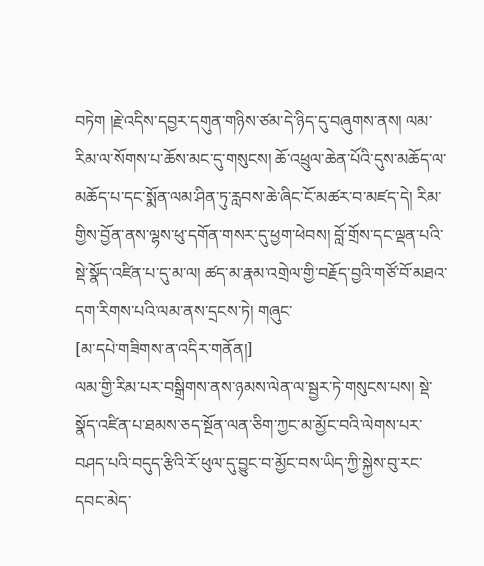བཏེག །རྗེ་འདིས་དབྱར་དགུན་གཉིས་ཙམ་དེ་ཉིད་དུ་བཞུགས་ནས། ལམ་རིམ་ལ་སོགས་པ་ཆོས་མང་དུ་གསུངས། ཆོ་འཕྲུལ་ཆེན་པོའི་དུས་མཆོད་ལ་མཆོད་པ་དང་སྨོན་ལམ་ཤིན་ཏུ་རླབས་ཆེ་ཞིང་ངོ་མཚར་བ་མཛད་དེ། རིམ་གྱིས་བྱོན་ནས་ལྷས་ཕུ་དགོན་གསར་དུ་ཕྱག་ཕེབས། བློ་གྲོས་དང་ལྡན་པའི་སྡེ་སྣོད་འཛིན་པ་དུ་མ་ལ། ཚད་མ་རྣམ་འགྲེལ་གྱི་བརྗོད་བྱའི་གཙོ་བོ་མཐའ་དག་རིགས་པའི་ལམ་ནས་དྲངས་ཏེ། གཞུང་
[མ་དཔེ་གཟིགས་ན་འདིར་གནོན།]
ལམ་གྱི་རིམ་པར་བསྒྲིགས་ནས་ཉམས་ལེན་ལ་སྦྱར་ཏེ་གསུངས་པས། སྡེ་སྣོད་འཛིན་པ་ཐམས་ཅད་སྔོན་ལན་ཅིག་ཀྱང་མ་མྱོང་བའི་ལེགས་པར་བཤད་པའི་བདུད་རྩིའི་རོ་ཕུལ་དུ་བྱུང་བ་མྱོང་བས་ཡིད་ཀྱི་སྐྱེས་བུ་རང་དབང་མེད་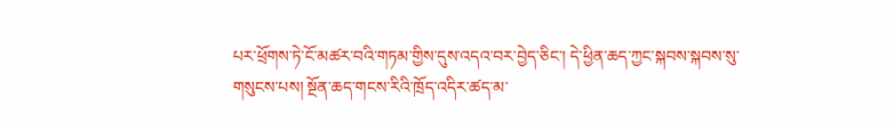པར་ཕྲོགས་ཏེ་ངོ་མཚར་བའི་གཏམ་གྱིས་དུས་འདའ་བར་བྱེད་ཅིང་། དེ་ཕྱིན་ཆད་ཀྱང་སྐབས་སྐབས་སུ་གསུངས་པས། སྔོན་ཆད་གངས་རིའི་ཁྲོད་འདིར་ཚད་མ་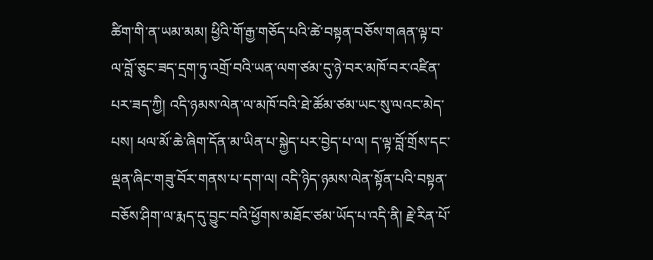ཚིག་གི་ན་ཡམ་མམ། ཕྱིའི་གོ་རྒྱ་གཅོད་པའི་ཚེ་བསྟན་བཅོས་གཞན་ལྟ་བ་ལ་བློ་ཅུང་ཟད་དྲག་ཏུ་འགྲོ་བའི་ཡན་ལག་ཙམ་དུ་ཉེ་བར་མཁོ་བར་འཛིན་པར་ཟད་ཀྱི། འདི་ཉམས་ལེན་ལ་མཁོ་བའི་ཐེ་ཚོམ་ཙམ་ཡང་སུ་ལའང་མེད་པས། ཕལ་མོ་ཆེ་ཞིག་དོན་མ་ཡིན་པ་སྐྱེད་པར་བྱེད་པ་ལ། ད་ལྟ་བློ་གྲོས་དང་ལྡན་ཞིང་གཟུ་བོར་གནས་པ་དག་ལ། འདི་ཉིད་ཉམས་ལེན་སྟོན་པའི་བསྟན་བཅོས་ཤིག་ལ་རྨད་དུ་བྱུང་བའི་ཕྱོགས་མཐོང་ཙམ་ཡོད་པ་འདི་ནི། རྗེ་རིན་པོ་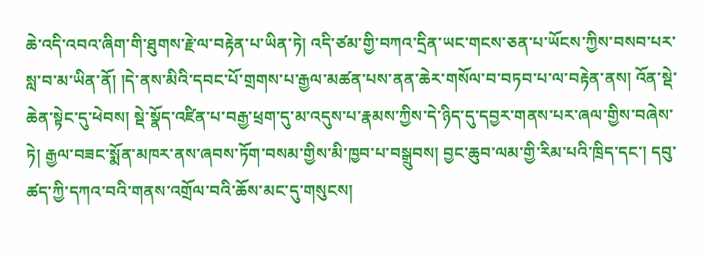ཆེ་འདི་འབའ་ཞིག་གི་ཐུགས་རྗེ་ལ་བརྟེན་པ་ཡིན་ཏེ། འདི་ཙམ་གྱི་བཀའ་དྲིན་ཡང་གངས་ཅན་པ་ཡོངས་ཀྱིས་བསབ་པར་སླ་བ་མ་ཡིན་ནོ། །དེ་ནས་མིའི་དབང་པོ་གྲགས་པ་རྒྱལ་མཚན་པས་ནན་ཆེར་གསོལ་བ་བཏབ་པ་ལ་བརྟེན་ནས། འོན་སྡེ་ཆེན་སྟེང་དུ་ཕེབས། སྡེ་སྣོད་འཛིན་པ་བརྒྱ་ཕྲག་དུ་མ་འདུས་པ་རྣམས་ཀྱིས་དེ་ཉིད་དུ་དབྱར་གནས་པར་ཞལ་གྱིས་བཞེས་ཏེ། རྒྱལ་བཟང་སྨོན་མཁར་ནས་ཞབས་ཏོག་བསམ་གྱིས་མི་ཁྱབ་པ་བསྒྲུབས། བྱང་ཆུབ་ལམ་གྱི་རིམ་པའི་ཁྲིད་དང་། དབུ་ཚད་ཀྱི་དཀའ་བའི་གནས་འགྲོལ་བའི་ཆོས་མང་དུ་གསུངས།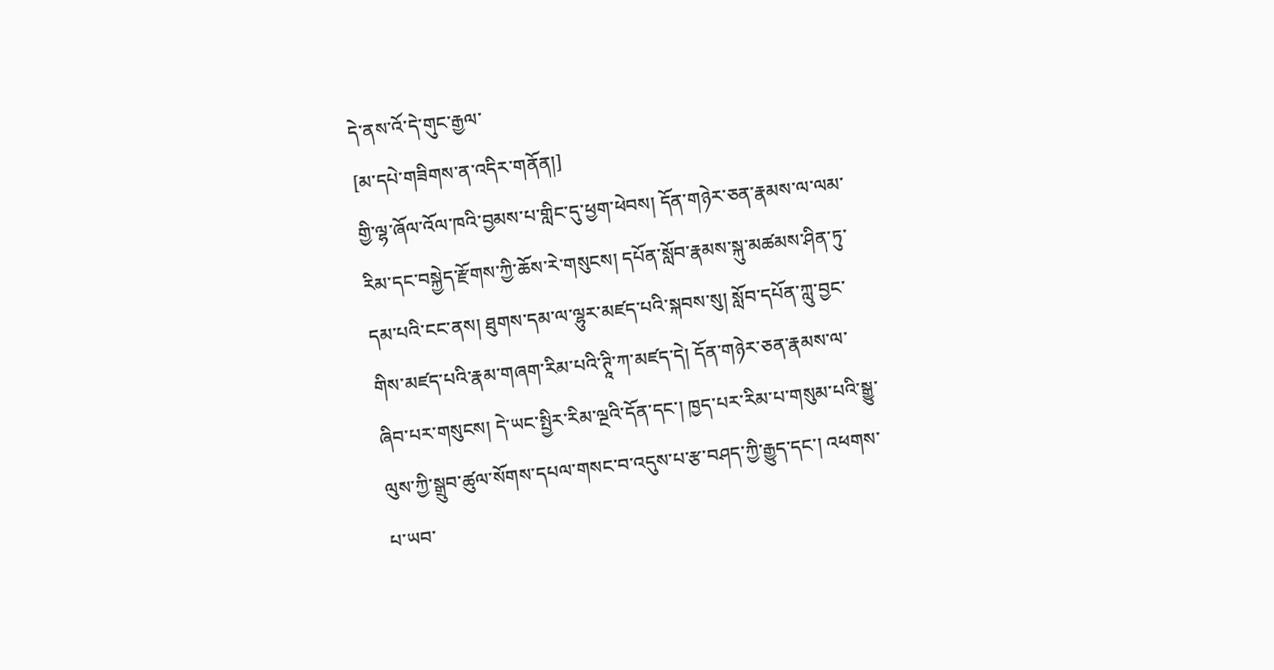དེ་ནས་འོ་དེ་གུང་རྒྱལ་
[མ་དཔེ་གཟིགས་ན་འདིར་གནོན།]
གྱི་ལྷ་ཞོལ་འོལ་ཁའི་བྱམས་པ་གླིང་དུ་ཕྱག་ཕེབས། དོན་གཉེར་ཅན་རྣམས་ལ་ལམ་རིམ་དང་བསྐྱེད་རྫོགས་ཀྱི་ཆོས་རེ་གསུངས། དཔོན་སློབ་རྣམས་སྐུ་མཚམས་ཤིན་ཏུ་དམ་པའི་ངང་ནས། ཐུགས་དམ་ལ་ལྷུར་མཛད་པའི་སྐབས་སུ། སློབ་དཔོན་ཀླུ་བྱང་གིས་མཛད་པའི་རྣམ་གཞག་རིམ་པའི་ཊཱི་ཀ་མཛད་དེ། དོན་གཉེར་ཅན་རྣམས་ལ་ཞིབ་པར་གསུངས། དེ་ཡང་སྤྱིར་རིམ་ལྔའི་དོན་དང་། ཁྱད་པར་རིམ་པ་གསུམ་པའི་སྒྱུ་ལུས་ཀྱི་སྒྲུབ་ཚུལ་སོགས་དཔལ་གསང་བ་འདུས་པ་རྩ་བཤད་ཀྱི་རྒྱུད་དང་། འཕགས་པ་ཡབ་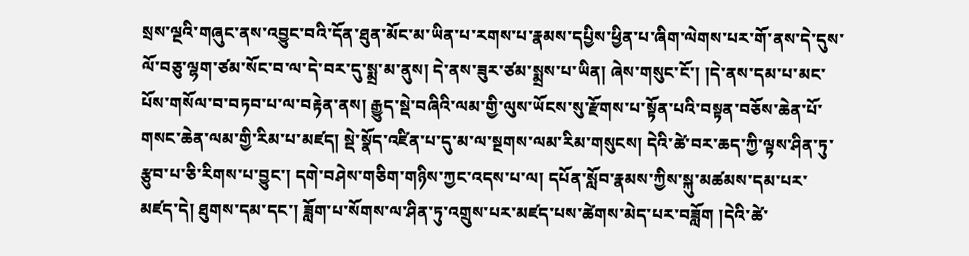སྲས་ལྔའི་གཞུང་ནས་འབྱུང་བའི་དོན་ཐུན་མོང་མ་ཡིན་པ་རགས་པ་རྣམས་དཔྱིས་ཕྱིན་པ་ཞིག་ལེགས་པར་གོ་ནས་དེ་དུས་ལོ་བཅུ་ལྷག་ཙམ་སོང་བ་ལ་དེ་བར་དུ་སྨྲ་མ་ནུས། དེ་ནས་ཟུར་ཙམ་སྨྲས་པ་ཡིན། ཞེས་གསུང་ངོ་། །དེ་ནས་དམ་པ་མང་པོས་གསོལ་བ་བཏབ་པ་ལ་བརྟེན་ནས། རྒྱུད་སྡེ་བཞིའི་ལམ་གྱི་ལུས་ཡོངས་སུ་རྫོགས་པ་སྟོན་པའི་བསྟན་བཅོས་ཆེན་པོ་གསང་ཆེན་ལམ་གྱི་རིམ་པ་མཛད། སྡེ་སྣོད་འཛིན་པ་དུ་མ་ལ་སྔགས་ལམ་རིམ་གསུངས། དེའི་ཚེ་བར་ཆད་ཀྱི་ལྟས་ཤིན་ཏུ་རྩུབ་པ་ཅི་རིགས་པ་བྱུང་། དགེ་བཤེས་གཅིག་གཉིས་ཀྱང་འདས་པ་ལ། དཔོན་སློབ་རྣམས་ཀྱིས་སྐུ་མཚམས་དམ་པར་མཛད་དེ། ཐུགས་དམ་དང་། ཟློག་པ་སོགས་ལ་ཤིན་ཏུ་འགྲུས་པར་མཛད་པས་ཚེགས་མེད་པར་བཟློག །དེའི་ཚེ་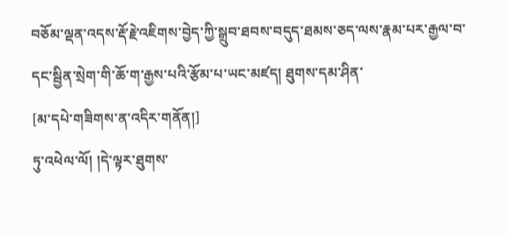བཅོམ་ལྡན་འདས་རྡོ་རྗེ་འཇིགས་བྱེད་ཀྱི་སྒྲུབ་ཐབས་བདུད་ཐམས་ཅད་ལས་རྣམ་པར་རྒྱལ་བ་དང་སྦྱིན་སྲེག་གི་ཆོ་ག་རྒྱས་པའི་རྩོམ་པ་ཡང་མཛད། ཐུགས་དམ་ཤིན་
[མ་དཔེ་གཟིགས་ན་འདིར་གནོན།]
ཏུ་འཕེལ་ལོ། །དེ་ལྟར་ཐུགས་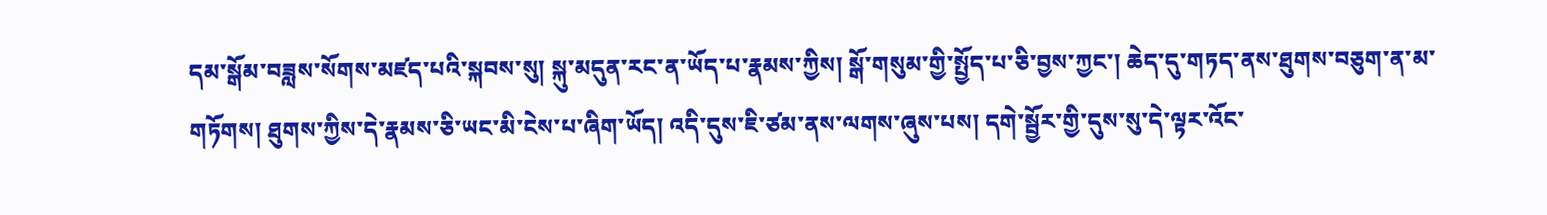དམ་སྒོམ་བཟླས་སོགས་མཛད་པའི་སྐབས་སུ། སྐུ་མདུན་རང་ན་ཡོད་པ་རྣམས་ཀྱིས། སྒོ་གསུམ་གྱི་སྤྱོད་པ་ཅི་བྱས་ཀྱང་། ཆེད་དུ་གཏད་ནས་ཐུགས་བཅུག་ན་མ་གཏོགས། ཐུགས་ཀྱིས་དེ་རྣམས་ཅི་ཡང་མི་ངེས་པ་ཞིག་ཡོད། འདི་དུས་ཇི་ཙམ་ནས་ལགས་ཞུས་པས། དགེ་སྦྱོར་གྱི་དུས་སུ་དེ་ལྟར་འོང་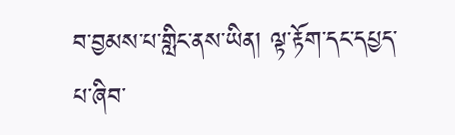བ་བྱམས་པ་གླིང་ནས་ཡིན། ལྟ་རྟོག་དང་དཔྱད་པ་ཞིབ་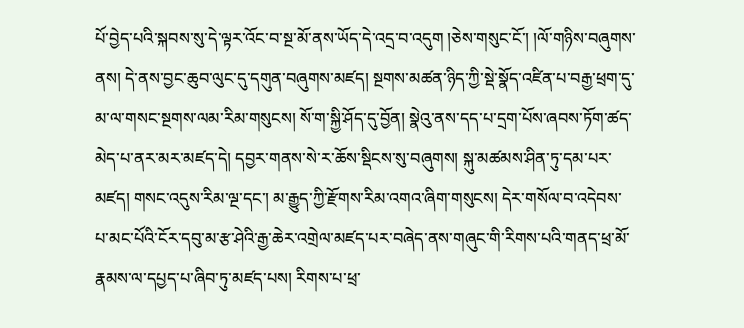པོ་བྱེད་པའི་སྐབས་སུ་དེ་ལྟར་འོང་བ་སྔ་མོ་ནས་ཡོད་དེ་འདྲ་བ་འདུག །ཅེས་གསུང་ངོ་། །ལོ་གཉིས་བཞུགས་ནས། དེ་ནས་བྱང་ཆུབ་ལུང་དུ་དགུན་བཞུགས་མཛད། སྔགས་མཚན་ཉིད་ཀྱི་སྡེ་སྣོད་འཛིན་པ་བརྒྱ་ཕྲག་དུ་མ་ལ་གསང་སྔགས་ལམ་རིམ་གསུངས། སོ་ག་སྐྱི་ཤོད་དུ་བྱོན། སྣེའུ་ནས་དད་པ་དྲག་པོས་ཞབས་ཏོག་ཚད་མེད་པ་ནར་མར་མཛད་དེ། དབྱར་གནས་སེ་ར་ཆོས་སྡིངས་སུ་བཞུགས། སྐུ་མཚམས་ཤིན་ཏུ་དམ་པར་མཛད། གསང་འདུས་རིམ་ལྔ་དང་། མ་རྒྱུད་ཀྱི་རྫོགས་རིམ་འགའ་ཞིག་གསུངས། དེར་གསོལ་བ་འདེབས་པ་མང་པོའི་ངོར་དབུ་མ་རྩ་ཤེའི་རྒྱ་ཆེར་འགྲེལ་མཛད་པར་བཞེད་ནས་གཞུང་གི་རིགས་པའི་གནད་ཕྲ་མོ་རྣམས་ལ་དཔྱད་པ་ཞིབ་ཏུ་མཛད་པས། རིགས་པ་ཕྲ་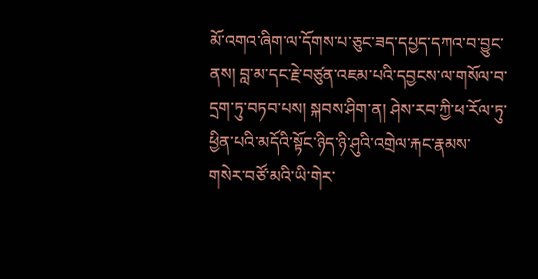མོ་འགའ་ཞིག་ལ་དོགས་པ་ཅུང་ཟད་དཔྱད་དཀའ་བ་བྱུང་ནས། བླ་མ་དང་རྗེ་བཙུན་འཇམ་པའི་དབྱངས་ལ་གསོལ་བ་དྲག་ཏུ་བཏབ་པས། སྐབས་ཤིག་ན། ཤེས་རབ་ཀྱི་ཕ་རོལ་ཏུ་ཕྱིན་པའི་མདོའི་སྟོང་ཉིད་ཉི་ཤུའི་འགྲེལ་རྐང་རྣམས་གསེར་བཙོ་མའི་ཡི་གེར་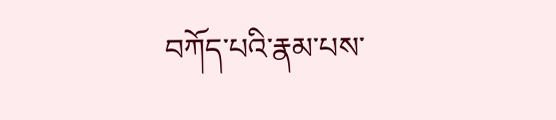བཀོད་པའི་རྣམ་པས་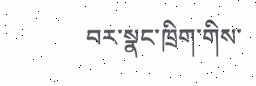བར་སྣང་ཁྲིག་གིས་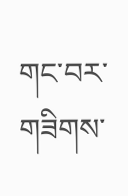གང་བར་གཟིགས་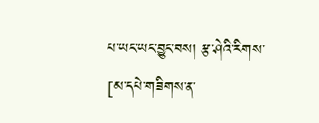པ་ཡང་ཡང་བྱུང་བས། རྩ་ཤེའི་རིགས་
[མ་དཔེ་གཟིགས་ན་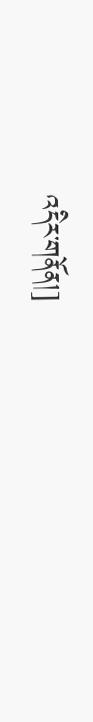འདིར་གནོན།]